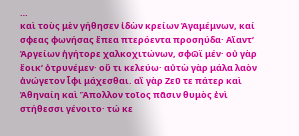…
καὶ τοὺς μὲν γήθησεν ἰδὼν κρείων Ἀγαμέμνων, καί σφεας φωνήσας ἔπεα πτερόεντα προσηύδα· Αἴαντʼ Ἀργείων ἡγήτορε χαλκοχιτώνων, σφῶϊ μέν· οὐ γὰρ ἔοικʼ ὀτρυνέμεν· οὔ τι κελεύω· αὐτὼ γὰρ μάλα λαὸν ἀνώγετον ἶφι μάχεσθαι. αἲ γὰρ Ζεῦ τε πάτερ καὶ Ἀθηναίη καὶ Ἄπολλον τοῖος πᾶσιν θυμὸς ἐνὶ στήθεσσι γένοιτο· τώ κε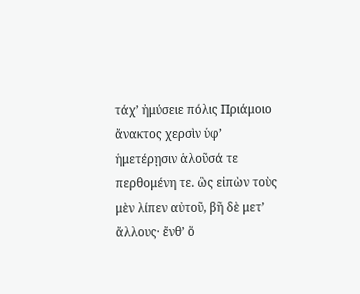τάχʼ ἠμύσειε πόλις Πριάμοιο ἄνακτος χερσὶν ὑφʼ ἡμετέρῃσιν ἁλοῦσά τε περθομένη τε. ὣς εἰπὼν τοὺς μὲν λίπεν αὐτοῦ, βῆ δὲ μετʼ ἄλλους· ἔνθʼ ὅ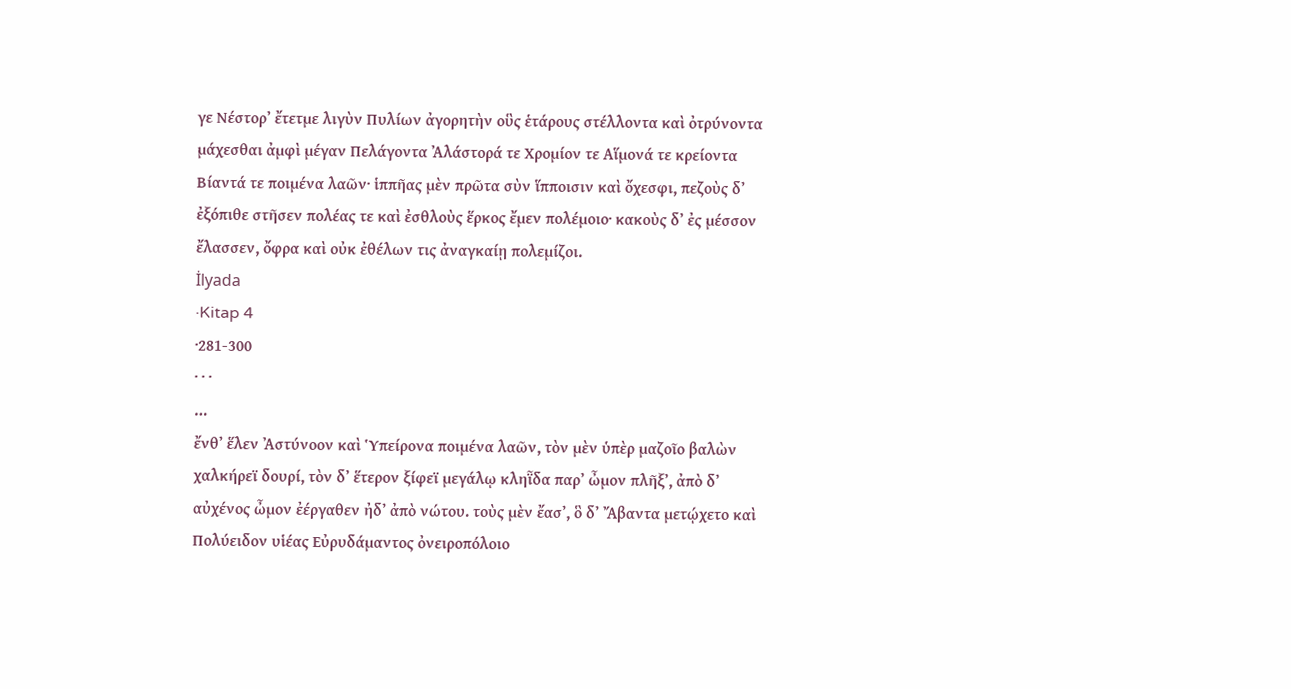γε Νέστορʼ ἔτετμε λιγὺν Πυλίων ἀγορητὴν οὓς ἑτάρους στέλλοντα καὶ ὀτρύνοντα μάχεσθαι ἀμφὶ μέγαν Πελάγοντα Ἀλάστορά τε Χρομίον τε Αἵμονά τε κρείοντα Βίαντά τε ποιμένα λαῶν· ἱππῆας μὲν πρῶτα σὺν ἵπποισιν καὶ ὄχεσφι, πεζοὺς δʼ ἐξόπιθε στῆσεν πολέας τε καὶ ἐσθλοὺς ἕρκος ἔμεν πολέμοιο· κακοὺς δʼ ἐς μέσσον ἔλασσεν, ὄφρα καὶ οὐκ ἐθέλων τις ἀναγκαίῃ πολεμίζοι.
İlyada
·Kitap 4
·281-300
· · ·
…
ἔνθʼ ἕλεν Ἀστύνοον καὶ Ὑπείρονα ποιμένα λαῶν, τὸν μὲν ὑπὲρ μαζοῖο βαλὼν χαλκήρεϊ δουρί, τὸν δʼ ἕτερον ξίφεϊ μεγάλῳ κληῗδα παρʼ ὦμον πλῆξʼ, ἀπὸ δʼ αὐχένος ὦμον ἐέργαθεν ἠδʼ ἀπὸ νώτου. τοὺς μὲν ἔασʼ, ὃ δʼ Ἄβαντα μετῴχετο καὶ Πολύειδον υἱέας Εὐρυδάμαντος ὀνειροπόλοιο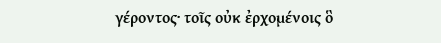γέροντος· τοῖς οὐκ ἐρχομένοις ὃ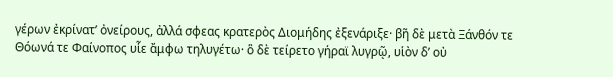γέρων ἐκρίνατʼ ὀνείρους, ἀλλά σφεας κρατερὸς Διομήδης ἐξενάριξε· βῆ δὲ μετὰ Ξάνθόν τε Θόωνά τε Φαίνοπος υἷε ἄμφω τηλυγέτω· ὃ δὲ τείρετο γήραϊ λυγρῷ, υἱὸν δʼ οὐ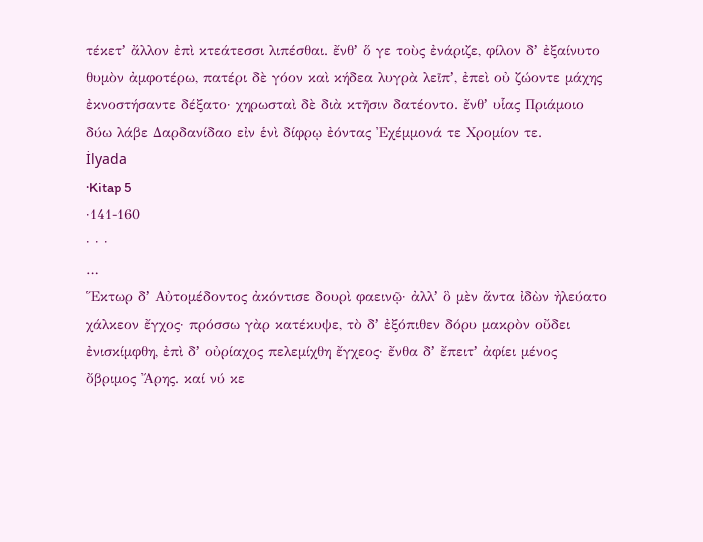τέκετʼ ἄλλον ἐπὶ κτεάτεσσι λιπέσθαι. ἔνθʼ ὅ γε τοὺς ἐνάριζε, φίλον δʼ ἐξαίνυτο θυμὸν ἀμφοτέρω, πατέρι δὲ γόον καὶ κήδεα λυγρὰ λεῖπʼ, ἐπεὶ οὐ ζώοντε μάχης ἐκνοστήσαντε δέξατο· χηρωσταὶ δὲ διὰ κτῆσιν δατέοντο. ἔνθʼ υἷας Πριάμοιο δύω λάβε Δαρδανίδαο εἰν ἑνὶ δίφρῳ ἐόντας Ἐχέμμονά τε Χρομίον τε.
İlyada
·Kitap 5
·141-160
· · ·
…
Ἕκτωρ δʼ Αὐτομέδοντος ἀκόντισε δουρὶ φαεινῷ· ἀλλʼ ὃ μὲν ἄντα ἰδὼν ἠλεύατο χάλκεον ἔγχος· πρόσσω γὰρ κατέκυψε, τὸ δʼ ἐξόπιθεν δόρυ μακρὸν οὔδει ἐνισκίμφθη, ἐπὶ δʼ οὐρίαχος πελεμίχθη ἔγχεος· ἔνθα δʼ ἔπειτʼ ἀφίει μένος ὄβριμος Ἄρης. καί νύ κε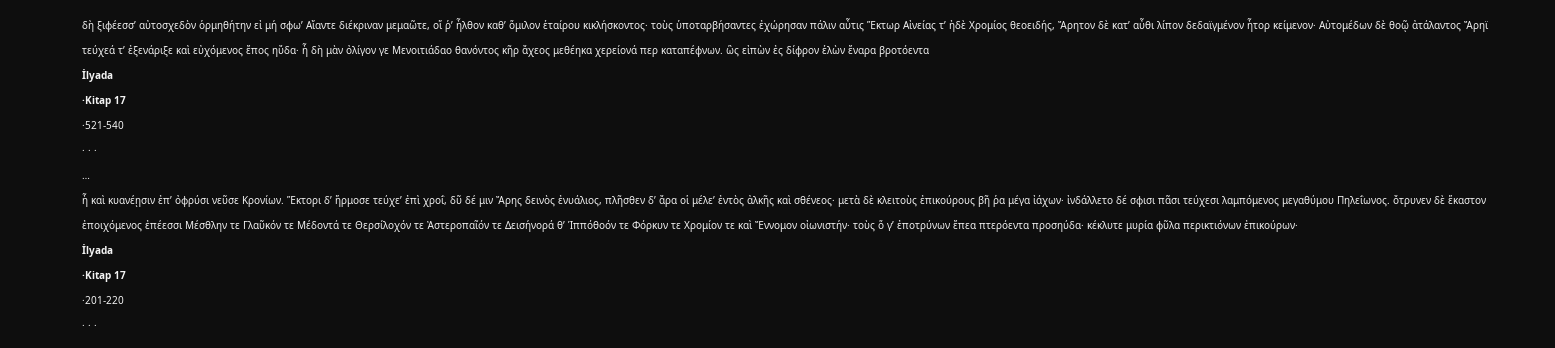δὴ ξιφέεσσʼ αὐτοσχεδὸν ὁρμηθήτην εἰ μή σφωʼ Αἴαντε διέκριναν μεμαῶτε, οἵ ῥʼ ἦλθον καθʼ ὅμιλον ἑταίρου κικλήσκοντος· τοὺς ὑποταρβήσαντες ἐχώρησαν πάλιν αὖτις Ἕκτωρ Αἰνείας τʼ ἠδὲ Χρομίος θεοειδής, Ἄρητον δὲ κατʼ αὖθι λίπον δεδαϊγμένον ἦτορ κείμενον· Αὐτομέδων δὲ θοῷ ἀτάλαντος Ἄρηϊ τεύχεά τʼ ἐξενάριξε καὶ εὐχόμενος ἔπος ηὔδα· ἦ δὴ μὰν ὀλίγον γε Μενοιτιάδαο θανόντος κῆρ ἄχεος μεθέηκα χερείονά περ καταπέφνων. ὣς εἰπὼν ἐς δίφρον ἑλὼν ἔναρα βροτόεντα
İlyada
·Kitap 17
·521-540
· · ·
…
ἦ καὶ κυανέῃσιν ἐπʼ ὀφρύσι νεῦσε Κρονίων. Ἕκτορι δʼ ἥρμοσε τεύχεʼ ἐπὶ χροΐ, δῦ δέ μιν Ἄρης δεινὸς ἐνυάλιος, πλῆσθεν δʼ ἄρα οἱ μέλεʼ ἐντὸς ἀλκῆς καὶ σθένεος· μετὰ δὲ κλειτοὺς ἐπικούρους βῆ ῥα μέγα ἰάχων· ἰνδάλλετο δέ σφισι πᾶσι τεύχεσι λαμπόμενος μεγαθύμου Πηλεΐωνος. ὄτρυνεν δὲ ἕκαστον ἐποιχόμενος ἐπέεσσι Μέσθλην τε Γλαῦκόν τε Μέδοντά τε Θερσίλοχόν τε Ἀστεροπαῖόν τε Δεισήνορά θʼ Ἱππόθοόν τε Φόρκυν τε Χρομίον τε καὶ Ἔννομον οἰωνιστήν· τοὺς ὅ γʼ ἐποτρύνων ἔπεα πτερόεντα προσηύδα· κέκλυτε μυρία φῦλα περικτιόνων ἐπικούρων·
İlyada
·Kitap 17
·201-220
· · ·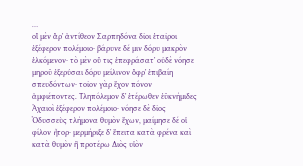…
οἳ μὲν ἄρʼ ἀντίθεον Σαρπηδόνα δῖοι ἑταῖροι ἐξέφερον πολέμοιο· βάρυνε δέ μιν δόρυ μακρὸν ἑλκόμενον· τὸ μὲν οὔ τις ἐπεφράσατʼ οὐδὲ νόησε μηροῦ ἐξερύσαι δόρυ μείλινον ὄφρʼ ἐπιβαίη σπευδόντων· τοῖον γὰρ ἔχον πόνον ἀμφιέποντες. Τληπόλεμον δʼ ἑτέρωθεν ἐϋκνήμιδες Ἀχαιοὶ ἐξέφερον πολέμοιο· νόησε δὲ δῖος Ὀδυσσεὺς τλήμονα θυμὸν ἔχων, μαίμησε δέ οἱ φίλον ἦτορ· μερμήριξε δʼ ἔπειτα κατὰ φρένα καὶ κατὰ θυμὸν ἢ προτέρω Διὸς υἱὸν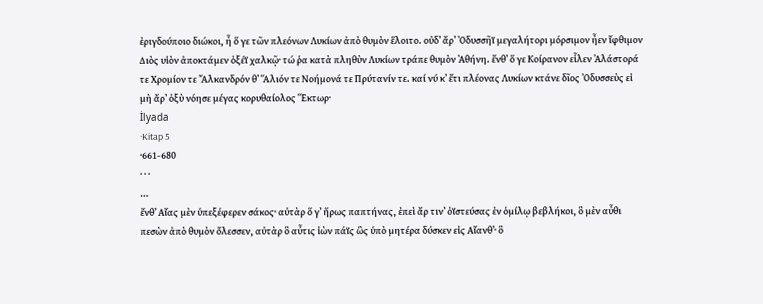ἐριγδούποιο διώκοι, ἦ ὅ γε τῶν πλεόνων Λυκίων ἀπὸ θυμὸν ἕλοιτο. οὐδʼ ἄρʼ Ὀδυσσῆϊ μεγαλήτορι μόρσιμον ἦεν ἴφθιμον Διὸς υἱὸν ἀποκτάμεν ὀξέϊ χαλκῷ· τώ ῥα κατὰ πληθὺν Λυκίων τράπε θυμὸν Ἀθήνη. ἔνθʼ ὅ γε Κοίρανον εἷλεν Ἀλάστορά τε Χρομίον τε Ἄλκανδρόν θʼ Ἅλιόν τε Νοήμονά τε Πρύτανίν τε. καί νύ κʼ ἔτι πλέονας Λυκίων κτάνε δῖος Ὀδυσσεὺς εἰ μὴ ἄρʼ ὀξὺ νόησε μέγας κορυθαίολος Ἕκτωρ·
İlyada
·Kitap 5
·661-680
· · ·
…
ἔνθʼ Αἴας μὲν ὑπεξέφερεν σάκος· αὐτὰρ ὅ γʼ ἥρως παπτήνας, ἐπεὶ ἄρ τινʼ ὀϊστεύσας ἐν ὁμίλῳ βεβλήκοι, ὃ μὲν αὖθι πεσὼν ἀπὸ θυμὸν ὄλεσσεν, αὐτὰρ ὃ αὖτις ἰὼν πάϊς ὣς ὑπὸ μητέρα δύσκεν εἰς Αἴανθʼ· ὃ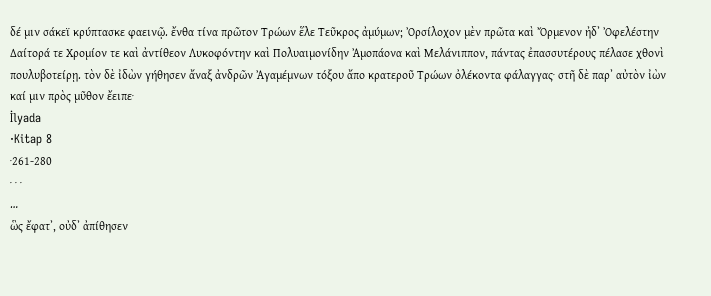δέ μιν σάκεϊ κρύπτασκε φαεινῷ. ἔνθα τίνα πρῶτον Τρώων ἕλε Τεῦκρος ἀμύμων; Ὀρσίλοχον μὲν πρῶτα καὶ Ὄρμενον ἠδʼ Ὀφελέστην Δαίτορά τε Χρομίον τε καὶ ἀντίθεον Λυκοφόντην καὶ Πολυαιμονίδην Ἀμοπάονα καὶ Μελάνιππον, πάντας ἐπασσυτέρους πέλασε χθονὶ πουλυβοτείρῃ. τὸν δὲ ἰδὼν γήθησεν ἄναξ ἀνδρῶν Ἀγαμέμνων τόξου ἄπο κρατεροῦ Τρώων ὀλέκοντα φάλαγγας· στῆ δὲ παρʼ αὐτὸν ἰὼν καί μιν πρὸς μῦθον ἔειπε·
İlyada
·Kitap 8
·261-280
· · ·
…
ὣς ἔφατʼ, οὐδʼ ἀπίθησεν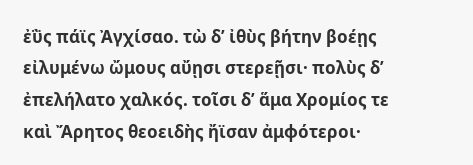ἐῢς πάϊς Ἀγχίσαο. τὼ δʼ ἰθὺς βήτην βοέῃς εἰλυμένω ὤμους αὔῃσι στερεῇσι· πολὺς δʼ ἐπελήλατο χαλκός. τοῖσι δʼ ἅμα Χρομίος τε καὶ Ἄρητος θεοειδὴς ἤϊσαν ἀμφότεροι·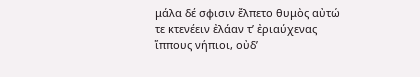μάλα δέ σφισιν ἔλπετο θυμὸς αὐτώ τε κτενέειν ἐλάαν τʼ ἐριαύχενας ἵππους νήπιοι, οὐδʼ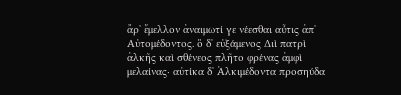ἄρʼ ἔμελλον ἀναιμωτί γε νέεσθαι αὖτις ἀπʼ Αὐτομέδοντος. ὃ δʼ εὐξάμενος Διὶ πατρὶ ἀλκῆς καὶ σθένεος πλῆτο φρένας ἀμφὶ μελαίνας· αὐτίκα δʼ Ἀλκιμέδοντα προσηύδα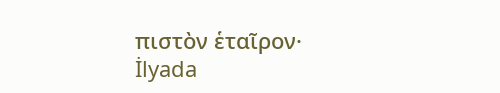πιστὸν ἑταῖρον·
İlyada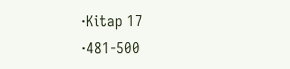·Kitap 17
·481-500